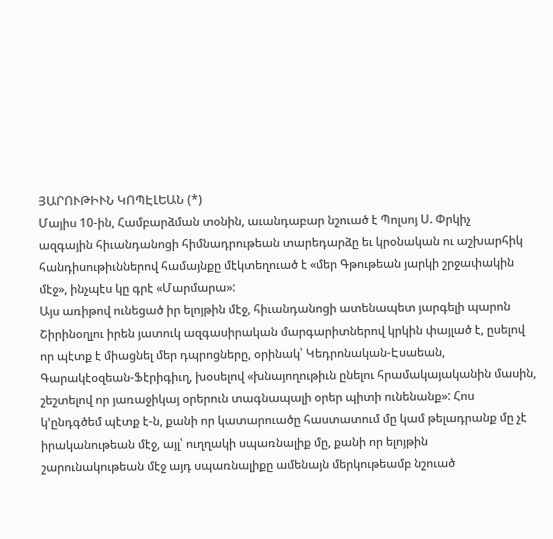ՅԱՐՈՒԹԻՒՆ ԿՈՊԷԼԵԱՆ (*)
Մայիս 10-ին, Համբարձման տօնին, աւանդաբար նշուած է Պոլսոյ Ս. Փրկիչ
ազգային հիւանդանոցի հիմնադրութեան տարեդարձը եւ կրօնական ու աշխարհիկ
հանդիսութիւններով համայնքը մէկտեղուած է «մեր Գթութեան յարկի շրջափակին
մէջ», ինչպէս կը գրէ «Մարմարա»:
Այս առիթով ունեցած իր ելոյթին մէջ, հիւանդանոցի ատենապետ յարգելի պարոն
Շիրինօղլու իրեն յատուկ ազգասիրական մարգարիտներով կրկին փայլած է, ըսելով
որ պէտք է միացնել մեր դպրոցները, օրինակ՝ Կեդրոնական-Էսաեան,
Գարակէօզեան-Ֆէրիգիւղ, խօսելով «խնայողութիւն ընելու հրամակայականին մասին,
շեշտելով որ յառաջիկայ օրերուն տագնապալի օրեր պիտի ունենանք»: Հոս
կ՚ընդգծեմ պէտք է-ն, քանի որ կատարուածը հաստատում մը կամ թելադրանք մը չէ
իրականութեան մէջ, այլ՝ ուղղակի սպառնալիք մը, քանի որ ելոյթին
շարունակութեան մէջ այդ սպառնալիքը ամենայն մերկութեամբ նշուած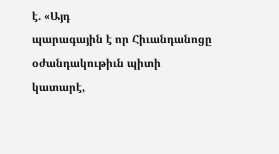է. «Այդ
պարագային է որ Հիւանդանոցը օժանդակութիւն պիտի կատարէ,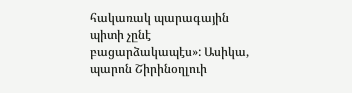հակառակ պարագային
պիտի չընէ բացարձակապէս»: Ասիկա, պարոն Շիրինօղլուի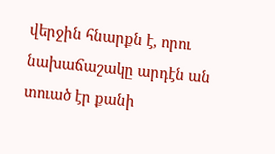վերջին հնարքն է, որու
նախաճաշակը արդէն ան տուած էր քանի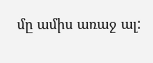մը ամիս առաջ ալ: